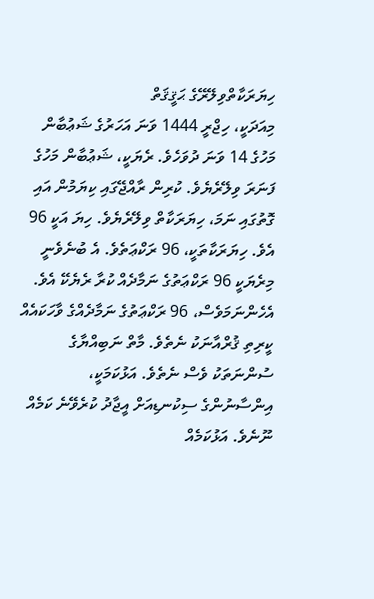ހިޔަރަކާތްވިލޭރޭގެ ޙަޤީޤަތް
މިއަދަކީ، ހިޖްރީ 1444 ވަނަ އަހަރުގެ ޝަޢުބާން މަހުގެ 14 ވަނަ ދުވަހެވެ. ރެޔަކީ، ޝަޢުބާން މަހުގެ ފަނަރަ ވިލޭރެޔެވެ. ކުރިން ރާއްޖޭގައި ކިޔަމުން އައި ގޮތުގައި ނަމަ، ހިޔަރަކާތް ވިލޭރެޔެވެ. ހިޔަ އަކީ 96 އެވެ. ހިޔަރަކާތަކީ، 96 ރަކްޢަތެވެ. އެ ބުނެވެނީ މިރެޔަކީ 96 ރަކްޢަތުގެ ނަމާދެއް ކުރާ ރެޔެކޭ އެވެ.
އެހެންނަމަވެސް، 96 ރަކްޢަތުގެ ނަމާދެއްގެ ވާހަކައެއް ކީރިތި ޤުރްއާނަކު ނެތެވެ. މާތް ނަބިއްޔާގެ ސުންނަތަކު ވެސް ނެތެވެ. އަޅުކަމަކީ، އިންސާނުންގެ ސިކުނޑިއަށް އީޖާދު ކުރެވޭނެ ކަމެއް ނޫނެވެ. އަޅުކަމެއް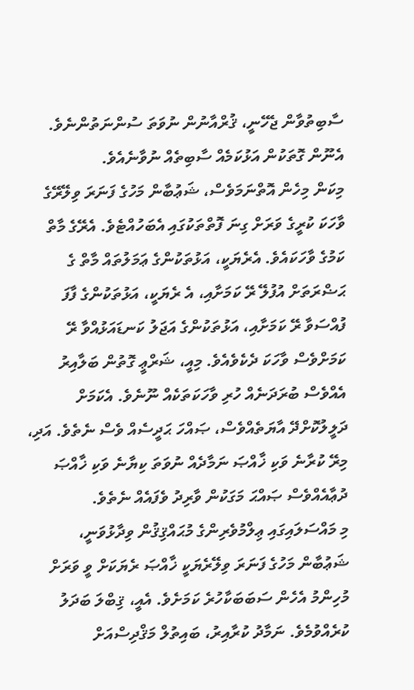ސާބިތުވާން ޖެހޭނީ، ޤުރްއާނުން ނުވަތަ ސުންނަތުންނެވެ. އެނޫން ގޮތަކުން އަޅުކަމެއް ސާބިތެއް ނުވާނެއެވެ.
މިކަން މިހެން އޮތްނަމަވެސް، ޝަޢުބާން މަހުގެ ފަނަރަ ވިލޭރޭގެ ވާހަކަ ކުރީގެ ވަރަށް ގިނަ ފޮތްތަކުގައި އެބަހުއްޓެވެ. އެރޭގެ މާތް ކަމުގެ ވާހަކައެވެ. އެރެޔަކީ، އަޅުތަކުންގެ ޢަމަލުތައް މާތް ގެ ޙަޟްރަތަށް އުފުލޭ ރޭ ކަމަށާއި، އެ ރެޔަކީ، އަޅުތަކުންގެ ފާފަ ފުއްސަވާ ރޭ ކަމަށާއި، އަޅުތަކުންގެ އަޖަލު ކަނޑައަޅުއްވާ ރޭ ކަމަށްވެސް ވާހަކަ ދެކެވެއެވެ. މިއީ، ޝަރްޢީ ގޮތުން ބަލާއިރު އެއްވެސް ބުރަދަނެއް ހުރި ވާހަކަތަކެއް ނޫނެވެ. އެކަމަށް ދަލީލުކޮށްދޭ އާޔަތެއްވެސް، ޞައްހަ ޙަދީސެއް ވެސް ނެތެވެ. އަދި، މިރޭ ކުރާނެ ވަކި ޚާއްޞަ ނަމާދެއް ނުވަތަ ކިޔާނެ ވަކި ޚާއްޞަ ދުޢާއެއްވެސް ޞައްޙަ މަގަކުން ވާރިދު ވެފައެއް ނެތެވެ.
މި މައްސަލައިގައި ޢިލްމުވެރިންގެ މުޙައްޤިޤުން ވިދާޅުވަނީ، ޝަޢުބާން މަހުގެ ފަނަރަ ވިލޭރެޔަކީ ޚާއްޞަ ރެޔަކަށް ވީ ވަރަށް މުހިންމު އެހެން ސަބަބަކާހުރެ ކަމަށެވެ. އެއީ، ޤިބްލަ ބަދަލު ކުރެއްވުމެވެ. ނަމާދު ކުރާއިރު، ބައިތުލް މަޤްދިސްއަށް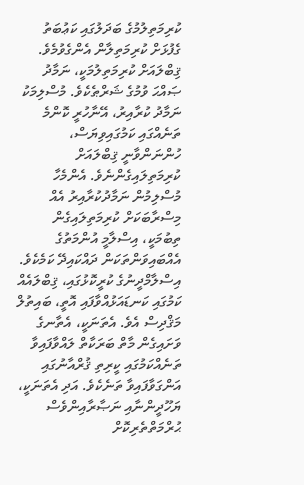ކުރިމަތިލުމުގެ ބަދަލުގައި ކަޢުބަތު ގެފުޅަށް ކުރިމަތިލާން އެންގެވުމެވެ.
ޤިބްލައަށް ކުރިމަތިލުމަކީ، ނަމާދު ޞައްޙަ ވުމުގެ ޝަރްޠެކެވެ. މުސްލިމަކު ނަމާދު ކުރާއިރު، އޭނާހުރީ ކޮންމެ ތަނެއްގައި ކަމުގައިވިޔަސް، ހުންނަންވާނީ ޤިބްލައަށް ކުރިމަތިލައިގެންނެވެ. އެންމެހާ މުސްލިމުން ނަމާދުކުރާއިރު އެއް މިސްރާބަކަށް ކުރިމަތިލައިގެން ތިބުމަކީ، އިސްލާމީ އުންމަތުގެ އެއްބައިވަންތަކަން ދައްކައިދޭ ކަމެކެވެ.
އިސްލާމްދީނުގެ ކުރީކޮޅުގައި، ޤިބްލައެއް ކަމުގައި ކަނޑައަޅުއްވާފައި އޮތީ، ބައިތުލް މަޤްދިސް އެވެ. އެތަނަކީ، އެތާނގެ ވަށައިގެން މާތް ބަރަކާތް ލައްވާފައިވާ ތަނެއްކަމުގައި ކީރިތި ޤުރްއާނުގައި އަންގަވާފައިވާ ތަނެކެވެ. އަދި އެތަނަކީ، ޔަހޫދީންނާއި ނަޞާރާއިންވެސް ޙުރްމަތްތެރިކޮށް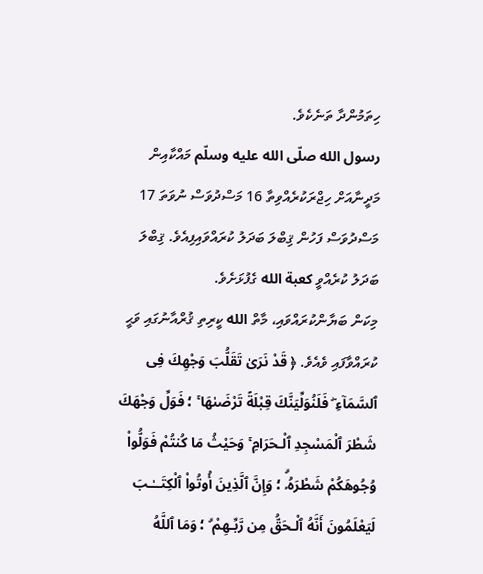ހިތަމުންދާ ތަނެކެވެ.
رسول الله صلّى الله عليه وسلّم މައްކާއިން މަދީނާއަށް ހިޖްރަކުރެއްވިތާ 16 މަސްދުވަސް ނުވަތަ 17 މަސްދުވަސް ފަހުން ޤިބްލަ ބަދަލު ކުރައްވައިފިއެވެ. ޤިބްލަ ބަދަލު ކުރެއްވީ كعبة الله ގެފުޅަށެވެ.
މިކަން ބަޔާންކުރައްވައި، މާތް الله ކީރިތި ޤުރްއާނުގައި ވަޙީ ކުރައްވާފައި ވެއެވެ. ﴿ قَدْ نَرَىٰ تَقَلُّبَ وَجْهِكَ فِى ٱلسَّمَآءِ ۖ فَلَنُوَلِّيَنَّكَ قِبْلَةً تَرْضَىٰهَا ۚ ؛ فَوَلِّ وَجْهَكَ شَطْرَ ٱلْمَسْجِدِ ٱلْـحَرَامِ ۚ وَحَيْثُ مَا كُنتُمْ فَوَلُّواْ وُجُوهَكُمْ شَطْرَهُۥۗ ؛ وَإِنَّ ٱلَّذِينَ أُوتُواْ ٱلْكِتَــٰـبَ لَيَعْلَمُونَ أَنَّهُ ٱلْـحَقُّ مِن رَّبِّـهِمْ ۗ ؛ وَمَا ٱللَّهُ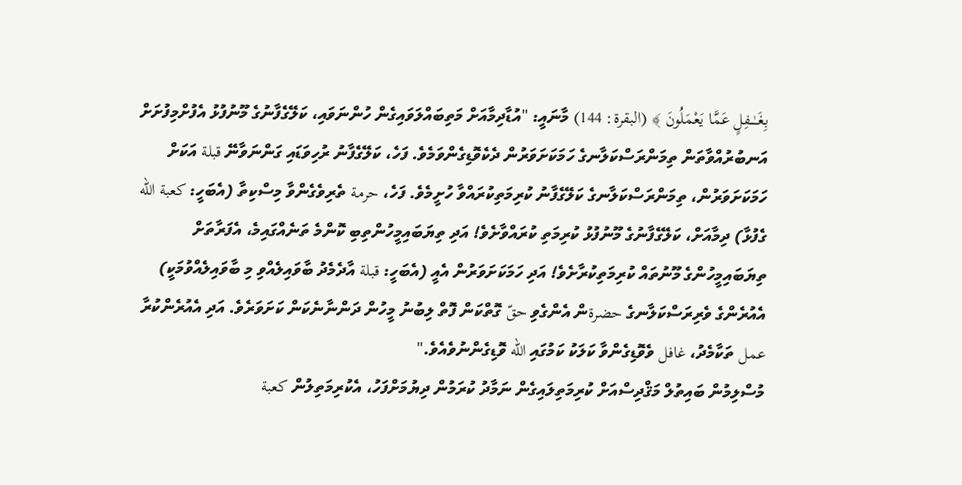بِغَــٰــفِلٍ عَمَّا يَعْمَلُونَ ﴾ (البقرة: 144) މާނައީ: "އުޑާދިމާއަށް މަތިބައްލަވައިގެން ހުންނަވައި، ކަލޭގެފާނުގެ މޫނުފުޅު އެފުށްމިފުށަށް އަނބުރުއްވާތަން ތިމަންރަސްކަލާނގެ ހަމަކަށަވަރުން ދެކެވޮޑިގެންވަމެވެ. ފަހެ، ކަލޭގެފާނު ރުހިވަޑައި ގަންނަވާނޭ قبلة އަކަށް ހަމަކަށަވަރުން، ތިމަންރަސްކަލާނގެ ކަލޭގެފާނު ކުރިމަތިކުރައްވާ ހުށީމެވެ. ފަހެ، حرمة ތެރިވެގެންވާ މިސްކިތާ (އެބަހީ: كعبة الله ގެފުޅާ) ދިމާއަށް، ކަލޭގެފާނުގެ މޫނުފުޅު ކުރިމަތި ކުރައްވާށެވެ! އަދި ތިޔަބައިމީހުންތިބި ކޮންމެ ތަނެއްގައިމެ، އެފަރާތަށް ތިޔަބައިމީހުންގެ މޫނުތައް ކުރިމަތިކުރާށެވެ! އަދި ހަމަކަށަވަރުން އެއީ (އެބަހީ: قبلة އާދެމެދު ބާވައިލެއްވި މި ބާވައިލެއްވުމަކީ) އެއުރެންގެ ވެރިރަސްކަލާނގެ حضرةން އެންގެވި حقّ ގޮތްކަން ފޮތް ލިބުނު މީހުން ދަންނާނެކަން ކަށަވަރެވެ. އަދި އެއުރެންކުރާ عمل ތަކާމެދު، غافل ވެވޮޑިގެންވާ ކަލަކު ކަމުގައި الله ވޮޑިގެންނުވެއެވެ."
މުސްލިމުން ބައިތުލް މަޤްދިސްއަށް ކުރިމަތިލައިގެން ނަމާދު ކުރަމުން ދިޔުމަށްފަހު، އެކުރިމަތިލުން كعبة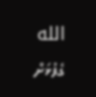الله ގެފުޅަށް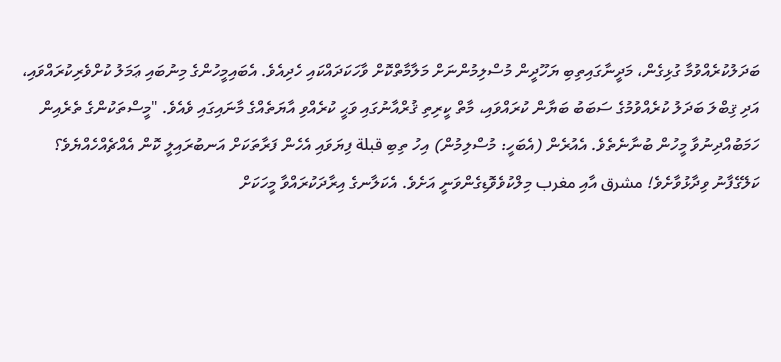ބަދަލުކުރެއްވުމާ ގުޅިގެން، މަދީނާގައިތިބި ޔަހޫދީން މުސްލިމުންނަށް މަލާމާތްކޮށް ވާހަކަދައްކައި ހެދިއެވެ. އެބައިމީހުންގެ މިނުބައި ޢަމަލު ކުށްވެރިކުރައްވައި، އަދި ޤިބްލަ ބަދަލު ކުރެއްވުމުގެ ސަބަބު ބަޔާން ކުރައްވައި، މާތް ކީރިތި ޤުރްއާނުގައި ވަޙީ ކުރެއްވި އާޔަތެއްގެ މާނައިގައި ވެއެވެ. "މީސްތަކުންގެ ތެރެއިން ހަމަބުއްދިނުވާ މީހުން ބުނާނެތެވެ. އެއުރެން (އެބަހީ: މުސްލިމުން) އިހު ތިބި قبلة ފިޔަވައި އެހެން ފަރާތަކަށް އަނބުރައިލީ ކޮން އެއްޗެއްހެއްޔެވެ؟ ކަލޭގެފާނު ވިދާޅުވާށެވެ! مشرق އާއި مغرب މިލްކުވެވޮޑިގެންވަނީ އަށެވެ. އެކަލާނގެ އިރާދަކުރައްވާ މީހަކަށް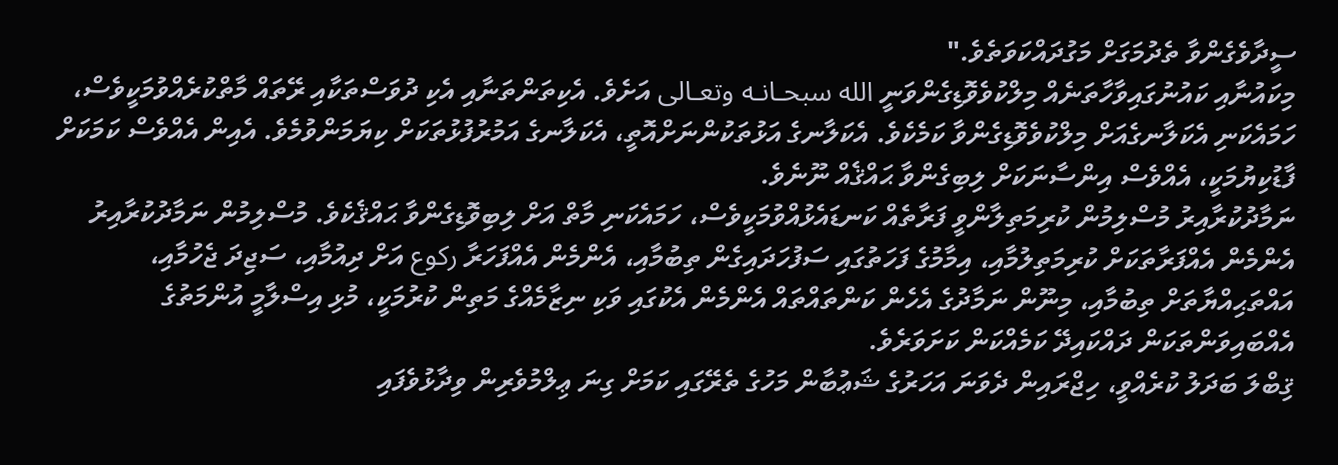ސީދާވެގެންވާ ތެދުމަގަށް މަގުދައްކަވަތެވެ."
މިކައުނާއި ކައުނުގައިވާހާތަނެއް މިލްކުވެވޮޑިގެންވަނީ الله سبحـانـه وتعـالى އަށެވެ. އެކިތަންތަނާއި އެކި ދުވަސްތަކާއި ރޭތައް މާތްކުރެއްވުމަކީވެސް، ހަމައެކަނި އެކަލާނގެއަށް މިލްކުވެވޮޑިގެންވާ ކަމެކެވެ. އެކަލާނގެ އަޅުތަކުންނަށްއޮތީ، އެކަލާނގެ އަމުރުފުޅުތަކަށް ކިޔަމަންވުމެވެ. އެއިން އެއްވެސް ކަމަކަށް ފާޑުކިޔުމަކީ، އެއްވެސް އިންސާނަކަށް ލިބިގެންވާ ޙައްޤެއް ނޫނެވެ.
ނަމާދުކުރާއިރު މުސްލިމުން ކުރިމަތިލާންވީ ފަރާތެއް ކަނޑައެޅުއްވުމަކީވެސް، ހަމައެކަނި މާތް އަށް ލިބިވޮޑިގެންވާ ޙައްޤެކެވެ. މުސްލިމުން ނަމާދުކުރާއިރު އެންމެން އެއްފަރާތަކަށް ކުރިމަތިލުމާއި، އިމާމުގެ ފަހަތުގައި ސަފުހަދައިގެން ތިބުމާއި، އެންމެން އެއްފަހަރާ ركوع އަށް ދިއުމާއި، ސަޖިދަ ޖެހުމާއި، އައްތަޙިއްޔާތަށް ތިބުމާއި، މިނޫން ނަމާދުގެ އެހެން ކަންތައްތައް އެންމެން އެކުގައި ވަކި ނިޒާމެއްގެ މަތިން ކުރުމަކީ، މުޅި އިސްލާމީ އުންމަތުގެ އެއްބައިވަންތަކަން ދައްކައިދޭ ކަމެއްކަން ކަށަވަރެވެ.
ޤިބްލަ ބަދަލު ކުރެއްވީ، ހިޖްރައިން ދެވަނަ އަހަރުގެ ޝަޢުބާން މަހުގެ ތެރޭގައި ކަމަށް ގިނަ ޢިލްމުވެރިން ވިދާޅުވެފައި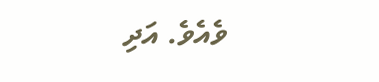ވެއެވެ. އަދި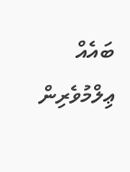ބައެއް ޢިލްމުވެރިން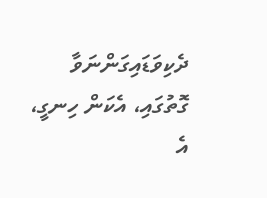ދެކިވަޑައިގަންނަވާ ގޮތުގައި، އެކަން ހިނގީ، އެ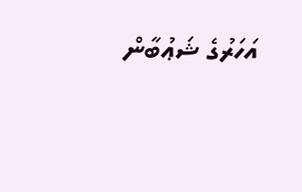އަހަރުގެ ޝަޢުބާން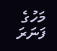މަހުގެ ފަނަރަ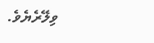ވިލޭރެޔެވެ.